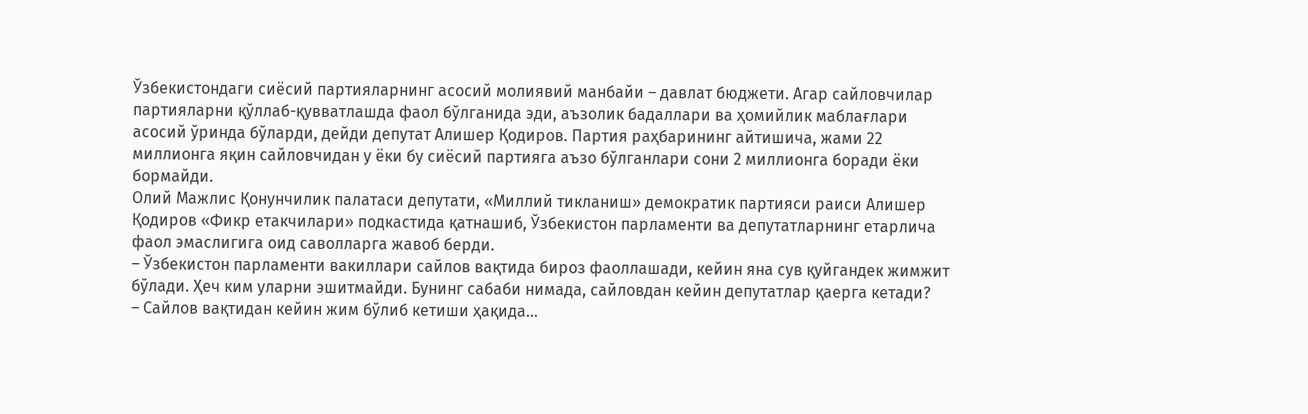Ўзбекистондаги сиёсий партияларнинг асосий молиявий манбайи – давлат бюджети. Агар сайловчилар партияларни қўллаб-қувватлашда фаол бўлганида эди, аъзолик бадаллари ва ҳомийлик маблағлари асосий ўринда бўларди, дейди депутат Алишер Қодиров. Партия раҳбарининг айтишича, жами 22 миллионга яқин сайловчидан у ёки бу сиёсий партияга аъзо бўлганлари сони 2 миллионга боради ёки бормайди.
Олий Мажлис Қонунчилик палатаси депутати, «Миллий тикланиш» демократик партияси раиси Алишер Қодиров «Фикр етакчилари» подкастида қатнашиб, Ўзбекистон парламенти ва депутатларнинг етарлича фаол эмаслигига оид саволларга жавоб берди.
– Ўзбекистон парламенти вакиллари сайлов вақтида бироз фаоллашади, кейин яна сув қуйгандек жимжит бўлади. Ҳеч ким уларни эшитмайди. Бунинг сабаби нимада, сайловдан кейин депутатлар қаерга кетади?
– Сайлов вақтидан кейин жим бўлиб кетиши ҳақида…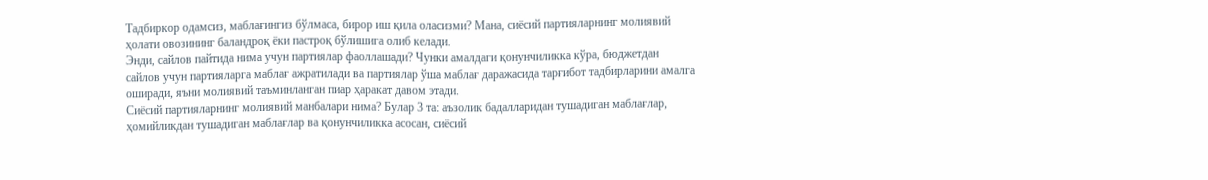Тадбиркор одамсиз, маблағингиз бўлмаса, бирор иш қила оласизми? Мана, сиёсий партияларнинг молиявий ҳолати овозининг баландроқ ёки пастроқ бўлишига олиб келади.
Энди, сайлов пайтида нима учун партиялар фаоллашади? Чунки амалдаги қонунчиликка кўра, бюджетдан сайлов учун партияларга маблағ ажратилади ва партиялар ўша маблағ даражасида тарғибот тадбирларини амалга оширади, яъни молиявий таъминланган пиар ҳаракат давом этади.
Сиёсий партияларнинг молиявий манбалари нима? Булар 3 та: аъзолик бадалларидан тушадиган маблағлар, ҳомийликдан тушадиган маблағлар ва қонунчиликка асосан, сиёсий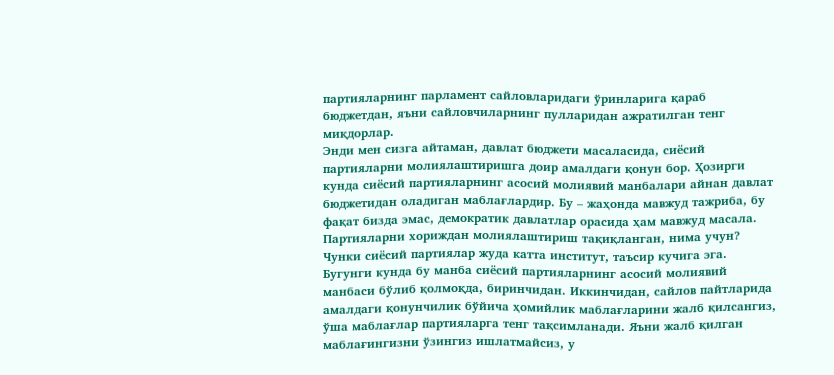партияларнинг парламент сайловларидаги ўринларига қараб бюджетдан, яъни сайловчиларнинг пулларидан ажратилган тенг миқдорлар.
Энди мен сизга айтаман, давлат бюджети масаласида, сиёсий партияларни молиялаштиришга доир амалдаги қонун бор. Ҳозирги кунда сиёсий партияларнинг асосий молиявий манбалари айнан давлат бюджетидан оладиган маблағлардир. Бу – жаҳонда мавжуд тажриба, бу фақат бизда эмас, демократик давлатлар орасида ҳам мавжуд масала. Партияларни хориждан молиялаштириш тақиқланган, нима учун? Чунки сиёсий партиялар жуда катта институт, таъсир кучига эга.
Бугунги кунда бу манба сиёсий партияларнинг асосий молиявий манбаси бўлиб қолмоқда, биринчидан. Иккинчидан, сайлов пайтларида амалдаги қонунчилик бўйича ҳомийлик маблағларини жалб қилсангиз, ўша маблағлар партияларга тенг тақсимланади. Яъни жалб қилган маблағингизни ўзингиз ишлатмайсиз, у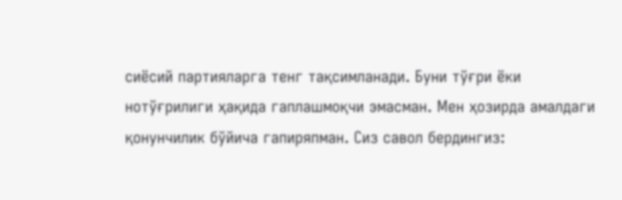сиёсий партияларга тенг тақсимланади. Буни тўғри ёки нотўғрилиги ҳақида гаплашмоқчи эмасман. Мен ҳозирда амалдаги қонунчилик бўйича гапиряпман. Сиз савол бердингиз: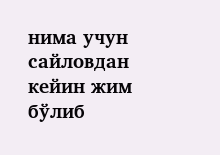нима учун сайловдан кейин жим бўлиб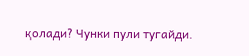қолади? Чунки пули тугайди.